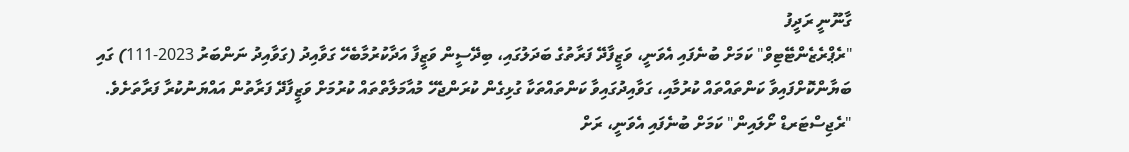ގާނޫނީ ރަދީފު
"ރެޕްރެޒެންޓޭޓިވް" ކަމަށް ބުނެފައި އެވަނީ، ވަޒީފާދޭ ފަރާތުގެ ބަދަލުގައި، ބިދޭސީން ވަޒީފާ އަދާކުރުމާބެހޭ ގަވާއިދު (ގަވާއިދު ނަންބަރު 2023-111) ގައި ބަޔާންކޮށްފައިވާ ކަންތައްތައް ކުރުމާއި، ގަވާއިދުގައިވާ ކަންތައްތަކާ ގުޅިގެން ކުރަންޖެހޭ މުއާމަލާތްތައް ކުރުމަށް ވަޒީފާދޭ ފަރާތުން އައްޔަނުކުރާ ފަރާތަށެވެ.
"ރެޖިސްޓަރޑް ށޯލައިން" ކަމަށް ބުނެފައި އެވަނީ، ރަށް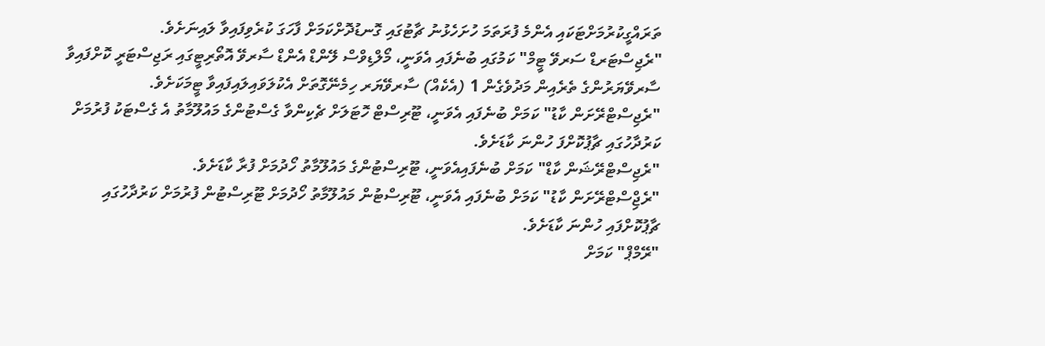ތަރައްގީކުރުމަށްޓަކައި އެންމެ ފުރަތަމަ ހުށަހެޅުނު ޗާޓުގައި ގޮނޑުދޮށްކަމަށް ފާހަގަ ކުރެވިފައިވާ ލައިނަށެވެ.
"ރެޖިސްޓަރޑް ސަރވޭ ޓީމް" ކަމުގައި ބުނެފައި އެވަނީ، މޯލްޑިވްސް ލޭންޑް އެންޑް ސާރވޭ އޮތޯރިޓީގައި ރަޖިސްޓަރީ ކޮށްފައިވާ ސާރވޭޔަރުންގެ ތެރެއިން މަދުވެގެން 1 (އެކެއް) ސާރވޭޔަރ ހިމެނޭގޮތަށް އެކުލަވައިލައިފައިވާ ޓީމަކަށެވެ.
"ރެޖިސްޓްރޭށަން ކާޑު" ކަމަށް ބުނެފައި އެވަނީ، ޓޫރިސްޓް ހޮޓަލަށް ޗެކިންވާ ގެސްޓުންގެ މައުލޫމާތު އެ ގެސްޓަކު ފުރުމަށް ކަރުދާހުގައި ޗާޕުކޮށްފަ ހުންނަ ކާޑަށެވެ.
"ރެޖިސްޓްރޭޝަން ކާޑް" ކަމަށް ބުނެފައިއެވަނީ، ޓޫރިސްޓުންގެ މައުލޫމާތު ހޯދުމަށް ފުރާ ކާޑަށެވެ.
"ރެޖިްސްޓްރޭށަން ކާޑު" ކަމަށް ބުނެފައި އެވަނީ، ޓޫރިސްޓުން މައުލޫމާތު ހޯދުމަށް ޓޫރިސްޓުން ފުރުމަށް ކަރުދާހުގައި ޗާޕުކޮށްފައި ހުންނަ ކާޑަށެވެ.
"ރޭމްޕް" ކަމަށް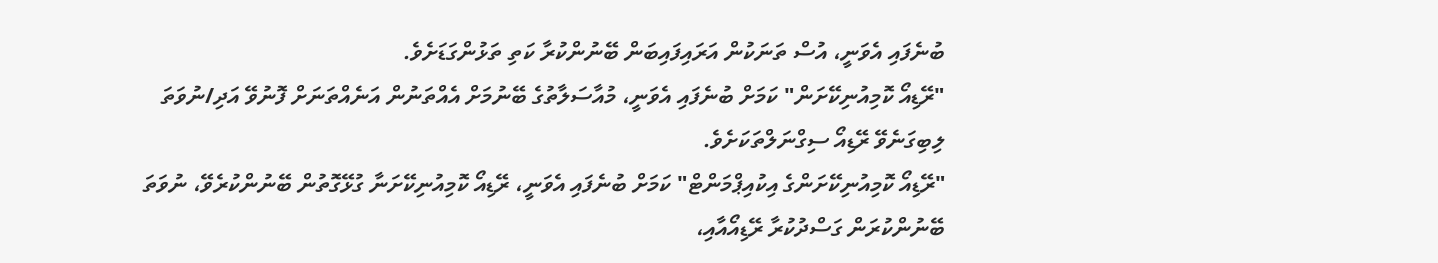ބުނެފައި އެވަނީ، އުސް ތަނަކުން އަރައިފައިބަން ބޭނުންކުރާ ކަތި ތަޅުންގަޑަށެވެ.
"ރޭޑިއޯ ކޮމިއުނިކޭށަން" ކަމަށް ބުނެފައި އެވަނީ، މުއާސަލާތުގެ ބޭނުމަށް އެއްތަނުން އަނެއްތަނަށް ފޮނުވޭ އަދި/ނުވަތަ ލިބިގަނެވޭ ރޭޑިއޯ ސިގްނަލްތަކަށެވެ.
"ރޭޑިއޯ ކޮމިއުނިކޭށަންގެ އިކުއިޕްމަންޓް" ކަމަށް ބުނެފައި އެވަނީ، ރޭޑިއޯ ކޮމިއުނިކޭށަނާ ގުޅޭގޮތުން ބޭނުންކުރެވޭ، ނުވަތަ ބޭނުންކުރަން ގަސްދުކުރާ ރޭޑިއޯއާއި،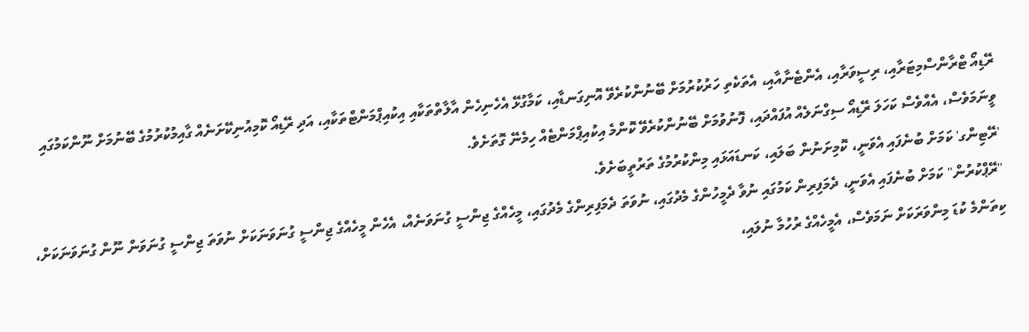ރޭޑިއޯ ޓްރާންސްމިޓަރާއި، ރިސީވަރާއި، އެންޓެނާއާއި، އެތަކެތި ހަރުކުރުމަށް ބޭނުންކުރެވޭ އޮނިގަނޑާއި، ކަމާގުޅޭ އެހެނިހެން އާލާތްތަކާއި އިކުއިޕްމަންޓްތަކާއި، އަދި ރޭޑިއޯ ކޮމިއުނިކޭށަނެއް ގާއިމުކުރުމުގެ ބޭނުމަށް ނޫންކަމުގައި ވީނަމަވެސް، އެއްވެސް ކަހަލަ ރޭޑިއޯ ސިގްނަލެއް އުފައްދައި، ފޮނުވުމަށް ބޭނުންކުރެވޭ ކޮންމެ އިކުއިޕްމަންޓެއް ހިމެނޭ ގޮތަށެވެ.
'ރޭޓިންގ' ކަމަށް ބުނެފައި އެވަނީ، ކޮމިށަނުން ބަލައި، ކަނޑައަޅައި މިންކުރުމުގެ ތަރުތީބަށެވެ.
"ރޭޕްކުރުން" ކަމަށް ބުނެފައި އެވަނީ، ދެމަފިރިން ކަމުގައި ނުވާ ދެމީހުންގެ މެދުގައި، ނުވަތަ ދެމަފިރިންގެ މެދުގައި، މީހެއްގެ ޖިންސީ ގުނަވަނެއް، އެހެން މީހެއްގެ ޖިންސީ ގުނަވަނަކަށް ނުވަތަ ޖިންސީ ގުނަވަން ނޫން ގުނަވަނަކަށް، ކިތަންމެ ކުޑަ މިންވަރަކަށް ނަމަވެސް، އެމީހެއްގެ ރުހުމާ ނުލައި،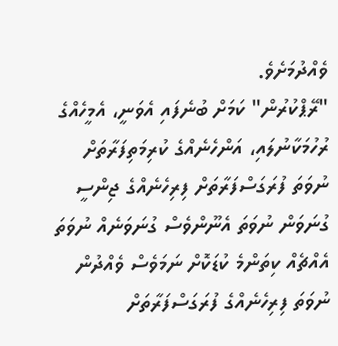ވެއްދުމަށެވެ.
"ރޭޕްކުރުން" ކަމަށް ބުނެފައި އެވަނީ، އެމީހެއްގެ ރުހުމަކާނުލައި، އަންހެނެއްގެ ކުރިމަތިފަރާތަށް ނުވަތަ ފުރަގަސްފަރާތަށް ފިރިހެނެއްގެ ޖިންސީ ގުނަވަން ނުވަތަ އެނޫންވެސް ގުނަވަނެއް ނުވަތަ އެއްޗެއް ކިތަންމެ ކުޑަކޮށް ނަމަވެސް ވެއްދުން ނުވަތަ ފިރިހެނެއްގެ ފުރަގަސްފަރާތަށް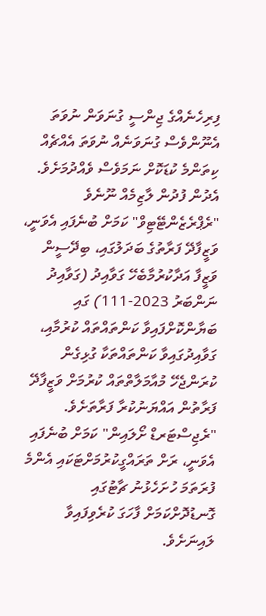ފިރިހެނެއްގެ ޖިންސީ ގުނަވަން ނުވަތަ އެނޫންވެސް ގުނަވަނެއް ނުވަތަ އެއްޗެއް ކިތަންމެ ކުޑަކޮށް ނަމަވެސް ވެއްދުމަށެވެ. އެދުން ފުދުން ލާޒިމެއް ނޫނެވެ
"ރެޕްރެޒެންޓޭޓިވް" ކަމަށް ބުނެފައި އެވަނީ، ވަޒީފާދޭ ފަރާތުގެ ބަދަލުގައި، ބިދޭސީން ވަޒީފާ އަދާކުރުމާބެހޭ ގަވާއިދު (ގަވާއިދު ނަންބަރު 2023-111) ގައި ބަޔާންކޮށްފައިވާ ކަންތައްތައް ކުރުމާއި، ގަވާއިދުގައިވާ ކަންތައްތަކާ ގުޅިގެން ކުރަންޖެހޭ މުއާމަލާތްތައް ކުރުމަށް ވަޒީފާދޭ ފަރާތުން އައްޔަނުކުރާ ފަރާތަށެވެ.
"ރެޖިސްޓަރޑް ށޯލައިން" ކަމަށް ބުނެފައި އެވަނީ، ރަށް ތަރައްގީކުރުމަށްޓަކައި އެންމެ ފުރަތަމަ ހުށަހެޅުނު ޗާޓުގައި ގޮނޑުދޮށްކަމަށް ފާހަގަ ކުރެވިފައިވާ ލައިނަށެވެ.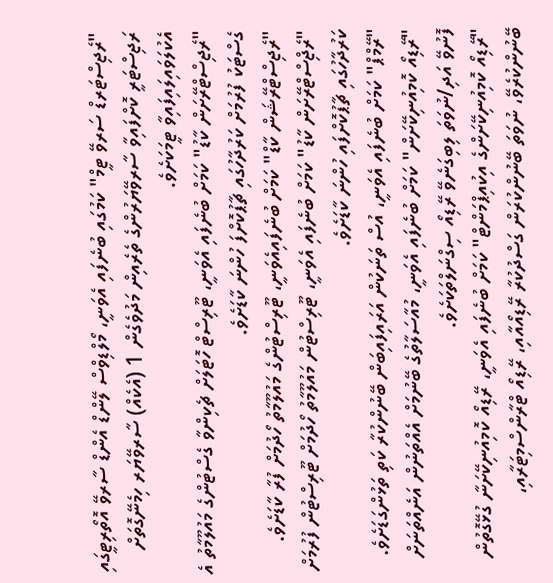"ރެޖިސްޓަރޑް ސަރވޭ ޓީމް" ކަމުގައި ބުނެފައި އެވަނީ، މޯލްޑިވްސް ލޭންޑް އެންޑް ސާރވޭ އޮތޯރިޓީގައި ރަޖިސްޓަރީ ކޮށްފައިވާ ސާރވޭޔަރުންގެ ތެރެއިން މަދުވެގެން 1 (އެކެއް) ސާރވޭޔަރ ހިމެނޭގޮތަށް އެކުލަވައިލައިފައިވާ ޓީމަކަށެވެ.
"ރެޖިސްޓްރޭށަން ކާޑު" ކަމަށް ބުނެފައި އެވަނީ، ޓޫރިސްޓް ހޮޓަލަށް ޗެކިންވާ ގެސްޓުންގެ މައުލޫމާތު އެ ގެސްޓަކު ފުރުމަށް ކަރުދާހުގައި ޗާޕުކޮށްފަ ހުންނަ ކާޑަށެވެ.
"ރެޖިސްޓްރޭޝަން ކާޑް" ކަމަށް ބުނެފައިއެވަނީ، ޓޫރިސްޓުންގެ މައުލޫމާތު ހޯދުމަށް ފުރާ ކާޑަށެވެ.
"ރެޖިްސްޓްރޭށަން ކާޑު" ކަމަށް ބުނެފައި އެވަނީ، ޓޫރިސްޓުން މައުލޫމާތު ހޯދުމަށް ޓޫރިސްޓުން ފުރުމަށް ކަރުދާހުގައި ޗާޕުކޮށްފައި ހުންނަ ކާޑަށެވެ.
"ރޭމްޕް" ކަމަށް ބުނެފައި އެވަނީ، އުސް ތަނަކުން އަރައިފައިބަން ބޭނުންކުރާ ކަތި ތަޅުންގަޑަށެވެ.
"ރޭޑިއޯ ކޮމިއުނިކޭށަން" ކަމަށް ބުނެފައި އެވަނީ، މުއާސަލާތުގެ ބޭނުމަށް އެއްތަނުން އަނެއްތަނަށް ފޮނުވޭ އަދި/ނުވަތަ ލިބިގަނެވޭ ރޭޑިއޯ ސިގްނަލްތަކަށެވެ.
"ރޭޑިއޯ ކޮމިއުނިކޭށަންގެ އިކުއިޕްމަންޓް" ކަމަށް ބުނެފައި އެވަނީ، ރޭޑިއޯ ކޮމިއުނިކޭށަނާ ގުޅޭގޮތުން ބޭނުންކުރެވޭ، ނުވަތަ ބޭނުންކުރަން ގަސްދުކުރާ ރޭޑިއޯއާއި، ރޭޑިއޯ ޓްރާންސްމިޓަރާއި،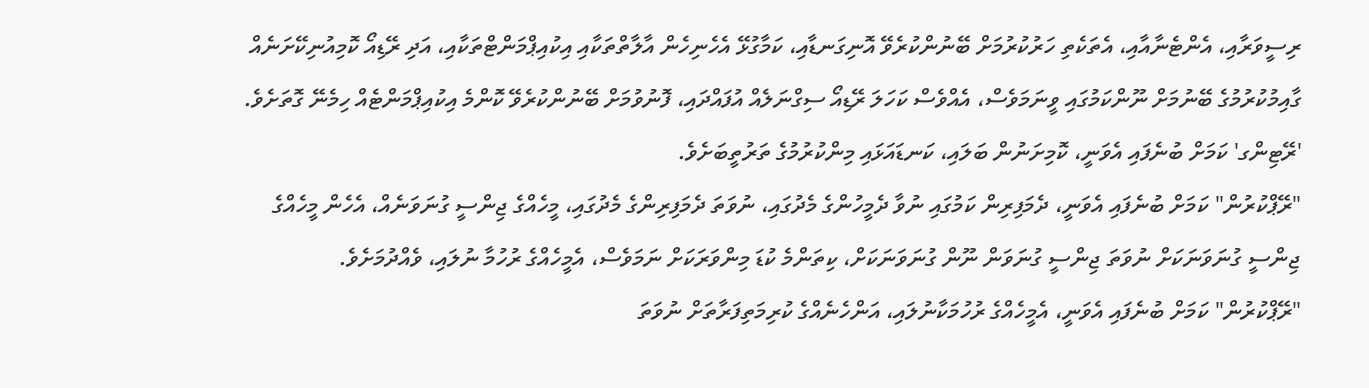ރިސީވަރާއި، އެންޓެނާއާއި، އެތަކެތި ހަރުކުރުމަށް ބޭނުންކުރެވޭ އޮނިގަނޑާއި، ކަމާގުޅޭ އެހެނިހެން އާލާތްތަކާއި އިކުއިޕްމަންޓްތަކާއި، އަދި ރޭޑިއޯ ކޮމިއުނިކޭށަނެއް ގާއިމުކުރުމުގެ ބޭނުމަށް ނޫންކަމުގައި ވީނަމަވެސް، އެއްވެސް ކަހަލަ ރޭޑިއޯ ސިގްނަލެއް އުފައްދައި، ފޮނުވުމަށް ބޭނުންކުރެވޭ ކޮންމެ އިކުއިޕްމަންޓެއް ހިމެނޭ ގޮތަށެވެ.
'ރޭޓިންގ' ކަމަށް ބުނެފައި އެވަނީ، ކޮމިށަނުން ބަލައި، ކަނޑައަޅައި މިންކުރުމުގެ ތަރުތީބަށެވެ.
"ރޭޕްކުރުން" ކަމަށް ބުނެފައި އެވަނީ، ދެމަފިރިން ކަމުގައި ނުވާ ދެމީހުންގެ މެދުގައި، ނުވަތަ ދެމަފިރިންގެ މެދުގައި، މީހެއްގެ ޖިންސީ ގުނަވަނެއް، އެހެން މީހެއްގެ ޖިންސީ ގުނަވަނަކަށް ނުވަތަ ޖިންސީ ގުނަވަން ނޫން ގުނަވަނަކަށް، ކިތަންމެ ކުޑަ މިންވަރަކަށް ނަމަވެސް، އެމީހެއްގެ ރުހުމާ ނުލައި، ވެއްދުމަށެވެ.
"ރޭޕްކުރުން" ކަމަށް ބުނެފައި އެވަނީ، އެމީހެއްގެ ރުހުމަކާނުލައި، އަންހެނެއްގެ ކުރިމަތިފަރާތަށް ނުވަތަ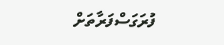ފުރަގަސްފަރާތަށް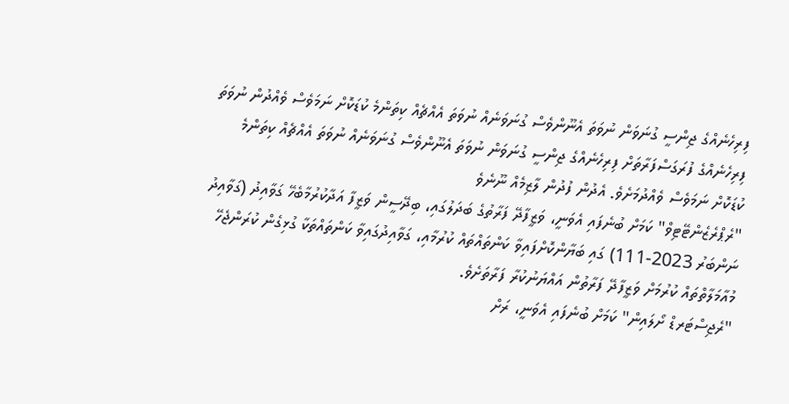ފިރިހެނެއްގެ ޖިންސީ ގުނަވަން ނުވަތަ އެނޫންވެސް ގުނަވަނެއް ނުވަތަ އެއްޗެއް ކިތަންމެ ކުޑަކޮށް ނަމަވެސް ވެއްދުން ނުވަތަ ފިރިހެނެއްގެ ފުރަގަސްފަރާތަށް ފިރިހެނެއްގެ ޖިންސީ ގުނަވަން ނުވަތަ އެނޫންވެސް ގުނަވަނެއް ނުވަތަ އެއްޗެއް ކިތަންމެ ކުޑަކޮށް ނަމަވެސް ވެއްދުމަށެވެ. އެދުން ފުދުން ލާޒިމެއް ނޫނެވެ
"ރެޕްރެޒެންޓޭޓިވް" ކަމަށް ބުނެފައި އެވަނީ، ވަޒީފާދޭ ފަރާތުގެ ބަދަލުގައި، ބިދޭސީން ވަޒީފާ އަދާކުރުމާބެހޭ ގަވާއިދު (ގަވާއިދު ނަންބަރު 2023-111) ގައި ބަޔާންކޮށްފައިވާ ކަންތައްތައް ކުރުމާއި، ގަވާއިދުގައިވާ ކަންތައްތަކާ ގުޅިގެން ކުރަންޖެހޭ މުއާމަލާތްތައް ކުރުމަށް ވަޒީފާދޭ ފަރާތުން އައްޔަނުކުރާ ފަރާތަށެވެ.
"ރެޖިސްޓަރޑް ށޯލައިން" ކަމަށް ބުނެފައި އެވަނީ، ރަށް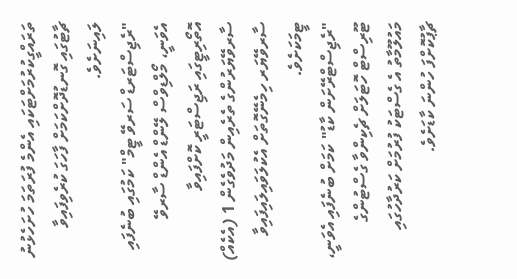ތަރައްގީކުރުމަށްޓަކައި އެންމެ ފުރަތަމަ ހުށަހެޅުނު ޗާޓުގައި ގޮނޑުދޮށްކަމަށް ފާހަގަ ކުރެވިފައިވާ ލައިނަށެވެ.
"ރެޖިސްޓަރޑް ސަރވޭ ޓީމް" ކަމުގައި ބުނެފައި އެވަނީ، މޯލްޑިވްސް ލޭންޑް އެންޑް ސާރވޭ އޮތޯރިޓީގައި ރަޖިސްޓަރީ ކޮށްފައިވާ ސާރވޭޔަރުންގެ ތެރެއިން މަދުވެގެން 1 (އެކެއް) ސާރވޭޔަރ ހިމެނޭގޮތަށް އެކުލަވައިލައިފައިވާ ޓީމަކަށެވެ.
"ރެޖިސްޓްރޭށަން ކާޑު" ކަމަށް ބުނެފައި އެވަނީ، ޓޫރިސްޓް ހޮޓަލަށް ޗެކިންވާ ގެސްޓުންގެ މައުލޫމާތު އެ ގެސްޓަކު ފުރުމަށް ކަރުދާހުގައި ޗާޕުކޮށްފަ ހުންނަ ކާޑަށެވެ.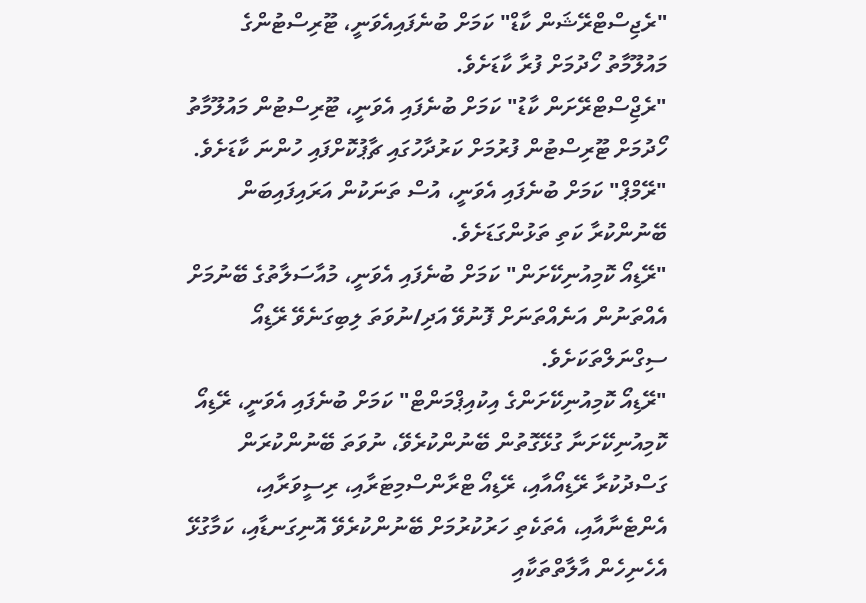"ރެޖިސްޓްރޭޝަން ކާޑް" ކަމަށް ބުނެފައިއެވަނީ، ޓޫރިސްޓުންގެ މައުލޫމާތު ހޯދުމަށް ފުރާ ކާޑަށެވެ.
"ރެޖިްސްޓްރޭށަން ކާޑު" ކަމަށް ބުނެފައި އެވަނީ، ޓޫރިސްޓުން މައުލޫމާތު ހޯދުމަށް ޓޫރިސްޓުން ފުރުމަށް ކަރުދާހުގައި ޗާޕުކޮށްފައި ހުންނަ ކާޑަށެވެ.
"ރޭމްޕް" ކަމަށް ބުނެފައި އެވަނީ، އުސް ތަނަކުން އަރައިފައިބަން ބޭނުންކުރާ ކަތި ތަޅުންގަޑަށެވެ.
"ރޭޑިއޯ ކޮމިއުނިކޭށަން" ކަމަށް ބުނެފައި އެވަނީ، މުއާސަލާތުގެ ބޭނުމަށް އެއްތަނުން އަނެއްތަނަށް ފޮނުވޭ އަދި/ނުވަތަ ލިބިގަނެވޭ ރޭޑިއޯ ސިގްނަލްތަކަށެވެ.
"ރޭޑިއޯ ކޮމިއުނިކޭށަންގެ އިކުއިޕްމަންޓް" ކަމަށް ބުނެފައި އެވަނީ، ރޭޑިއޯ ކޮމިއުނިކޭށަނާ ގުޅޭގޮތުން ބޭނުންކުރެވޭ، ނުވަތަ ބޭނުންކުރަން ގަސްދުކުރާ ރޭޑިއޯއާއި، ރޭޑިއޯ ޓްރާންސްމިޓަރާއި، ރިސީވަރާއި، އެންޓެނާއާއި، އެތަކެތި ހަރުކުރުމަށް ބޭނުންކުރެވޭ އޮނިގަނޑާއި، ކަމާގުޅޭ އެހެނިހެން އާލާތްތަކާއި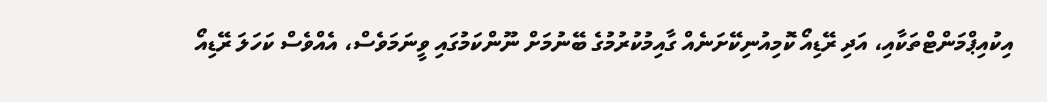އިކުއިޕްމަންޓްތަކާއި، އަދި ރޭޑިއޯ ކޮމިއުނިކޭށަނެއް ގާއިމުކުރުމުގެ ބޭނުމަށް ނޫންކަމުގައި ވީނަމަވެސް، އެއްވެސް ކަހަލަ ރޭޑިއޯ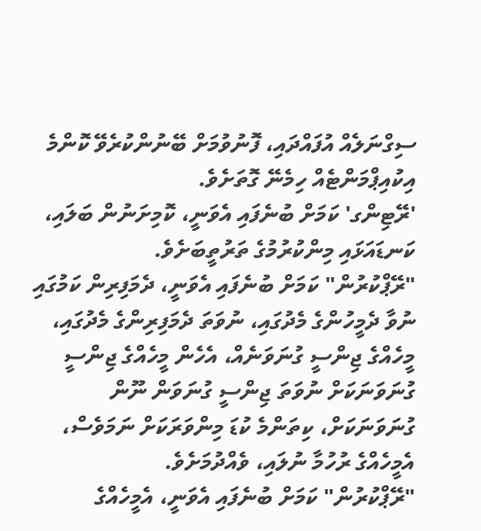ސިގްނަލެއް އުފައްދައި، ފޮނުވުމަށް ބޭނުންކުރެވޭ ކޮންމެ އިކުއިޕްމަންޓެއް ހިމެނޭ ގޮތަށެވެ.
'ރޭޓިންގ' ކަމަށް ބުނެފައި އެވަނީ، ކޮމިށަނުން ބަލައި، ކަނޑައަޅައި މިންކުރުމުގެ ތަރުތީބަށެވެ.
"ރޭޕްކުރުން" ކަމަށް ބުނެފައި އެވަނީ، ދެމަފިރިން ކަމުގައި ނުވާ ދެމީހުންގެ މެދުގައި، ނުވަތަ ދެމަފިރިންގެ މެދުގައި، މީހެއްގެ ޖިންސީ ގުނަވަނެއް، އެހެން މީހެއްގެ ޖިންސީ ގުނަވަނަކަށް ނުވަތަ ޖިންސީ ގުނަވަން ނޫން ގުނަވަނަކަށް، ކިތަންމެ ކުޑަ މިންވަރަކަށް ނަމަވެސް، އެމީހެއްގެ ރުހުމާ ނުލައި، ވެއްދުމަށެވެ.
"ރޭޕްކުރުން" ކަމަށް ބުނެފައި އެވަނީ، އެމީހެއްގެ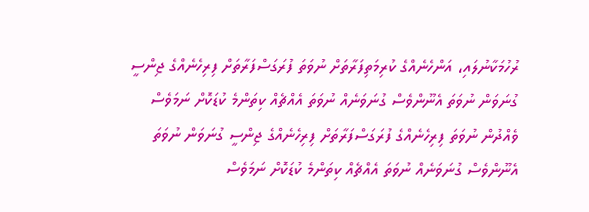ރުހުމަކާނުލައި، އަންހެނެއްގެ ކުރިމަތިފަރާތަށް ނުވަތަ ފުރަގަސްފަރާތަށް ފިރިހެނެއްގެ ޖިންސީ ގުނަވަން ނުވަތަ އެނޫންވެސް ގުނަވަނެއް ނުވަތަ އެއްޗެއް ކިތަންމެ ކުޑަކޮށް ނަމަވެސް ވެއްދުން ނުވަތަ ފިރިހެނެއްގެ ފުރަގަސްފަރާތަށް ފިރިހެނެއްގެ ޖިންސީ ގުނަވަން ނުވަތަ އެނޫންވެސް ގުނަވަނެއް ނުވަތަ އެއްޗެއް ކިތަންމެ ކުޑަކޮށް ނަމަވެސް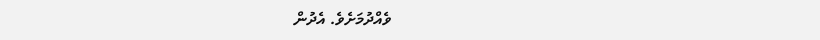ވެއްދުމަށެވެ. އެދުން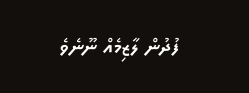ފުދުން ލާޒިމެއް ނޫނެވެ